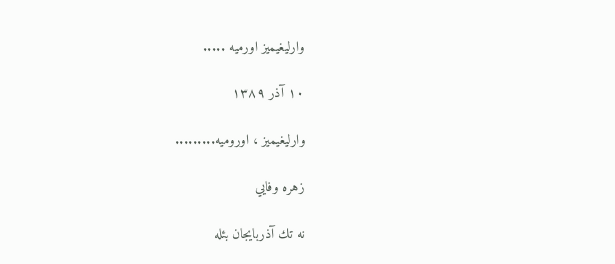وارليغيميز اورميه .....

۱۰ آذر ۱۳۸۹

وارليغيميز ، اوروميه.........

زهره وفايي

نه تك آذربايجان بئله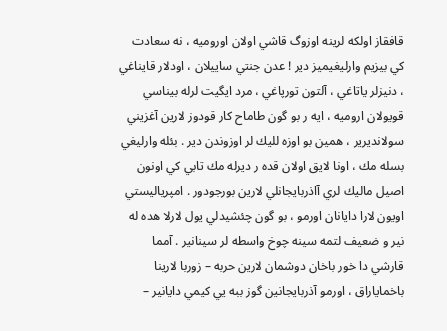قافقاز اولكه لرينه اوزوگ قاشي اولان اوروميه ، نه سعادت كي بيزيم وارليغيميز دير ! عدن جنتي ساييلان ، اودلار قايناغي ، دنيزلر ياتاغي ، آلتون تورپاغي ، مرد ايگيت لرله بيناسي قويولان اروميه ، ايه ر بو گون طاماح كار قودوز لارين آغزيني سولانديرير ، همين بو اوزه لليك لر اوزوندن دير . بئله وارليغي بسله مك ، اونا لايق اولان قده ر ديرله مك تابي كي اونون اصيل ماليك لري آاذربايجانلي لارين بورجودور . امپرياليستي اويون لارا دايانان اورمو ، بو گون چئشيدلي يول لارلا هده له نير و ضعيف لتمه سينه چوخ واسطه لر سينانير . آمما قارشي دا خور باخان دوشمان لارين حربه – زوربا لارينا باخماياراق ، اورمو آذربايجانين گوز ببه يي كيمي دايانير –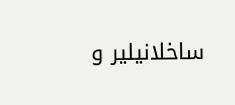ساخلانيلير و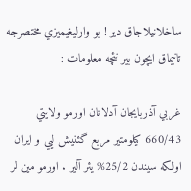ساخلانيلاجاق دير ! بو وارليغيميزي مختصرجه تانيماق ايچون بير نئچه معلومات :

غربي آذربايجان آدلانان اورمو ولايتي 660/43 كيلومتير مربع گئنيش ليي و ايران اولكه سيندن 25/2% يئر آلير . اورمو مين لر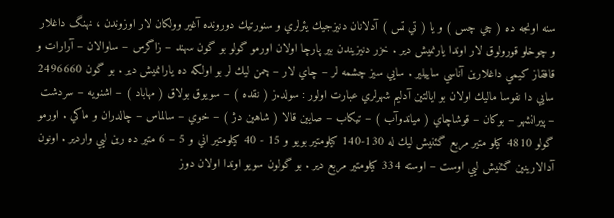سنه اونجه ده ( چي چس ) و يا ( تي تس ) آدلانان دنيزجيك يئرلري و سنورتيك دورونده آغير وولكان لار اوزوندن ، نهنگ داغلار و چوخلو قورولوق لار اوندا يارنميش دير . خزر دنيزيندن بير پارچا اولان اورمو گولو بو گون سهند – زاگرس – ساوالان – آرارات و قافقاز كيمي داغلارين آناسي ساييلير . سايي سيز چشمه لر – چاي لار – چمن ليك لر بو اولكه ده يارانميش دير . بو گون 2496660 سايي دا نفوسا ماليك اولان بو ايالتين آدليم شهرلري عبارت اولور : سولد.ز ( نقده ) – سويوق بولاق ( مهاباد ) – اشنويه – سردشت – پيرانشهر – بوكان – قوشاچاي ( مياندوآب ) – تيكاب – صايين قالا ( شاهين دژ ) – خوي – سالماس – چالدران و ماكي . اورمو گولو 4810 كيلو متير مربع گئنيش ليك له 130-140 كيلومتير بويو و 15 - 40 كيلومتير اني و 5 – 6 متير ده رين ليي واردير . اونون آدالارينين گئنيش ليي اوست – اوسته 334 كيلومتير مربع دير . بو گولون سويو اوندا اولان دوز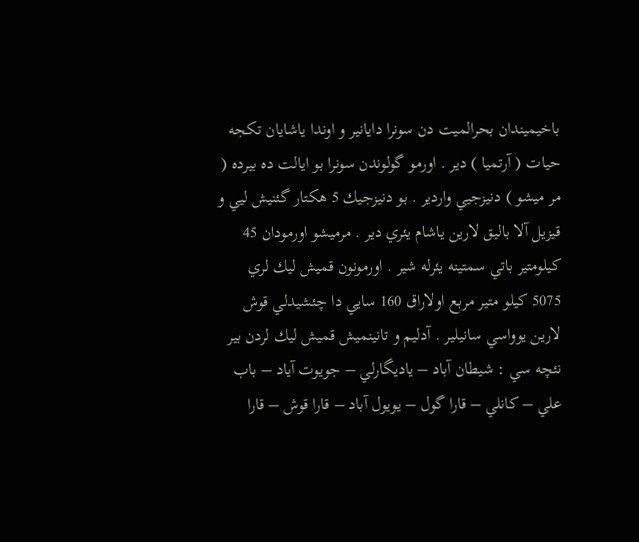باخيميندان بحرالميت دن سونرا دايانير و اوندا ياشايان تكجه حيات ( آرتميا ) دير . اورمو گولوندن سونرا بو ايالت ده بيرده ( مر ميشو ) دنيزجيي واردير . بو دنيزجيك 5 هكتار گئنيش ليي و قيزيل آلا باليق لارين ياشام يئري دير . مرميشو اورمودان 45 كيلومتير باتي سمتينه يئرله شير . اورمونون قميش ليك لري 5075 كيلو متير مربع اولاراق 160 سايي دا چئشيدلي قوش لارين يوواسي سانيلير . آدليم و تانينميش قميش ليك لردن بير نئچه سي : شيطان آباد – ياديگارلي – جويوت آياد – باب علي – كانلي – قارا گول – يويول آباد – قارا قوش – قارا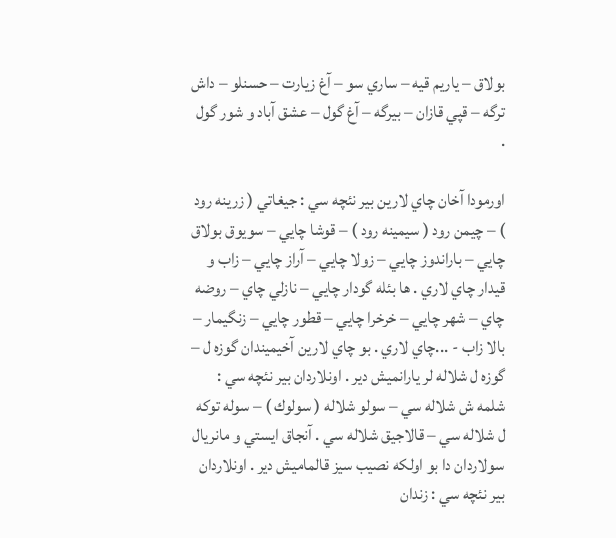بولاق – ياريم قيه – ساري سو – آغ زيارت – حسنلو – داش ترگه – قپي قازان – بيرگه – آغ گول – عشق آباد و شور گول .

اورمودا آخان چاي لارين بير نئچه سي : جيغاتي ( زرينه رود ) – چيمن رود ( سيمينه رود ) – قوشا چايي – سويوق بولاق چايي – باراندوز چايي – زولا چايي – آراز چايي – زاب و قيدار چاي لاري . ها بئله گودار چايي – نازلي چاي – روضه چاي – شهر چايي – خرخرا چايي – قطور چايي – زنگيمار – بالا زاب - ...چاي لاري . بو چاي لارين آخيميندان گوزه ل – گوزه ل شلاله لر يارانميش دير . اونلاردان بير نئچه سي : شلمه ش شلاله سي – سولو شلاله ( سولوك ) – سوله توكه ل شلاله سي – قالاجيق شلاله سي . آنجاق ايستي و مانريال سولاردان دا بو اولكه نصيب سيز قالماميش دير . اونلاردان بير نئچه سي : زندان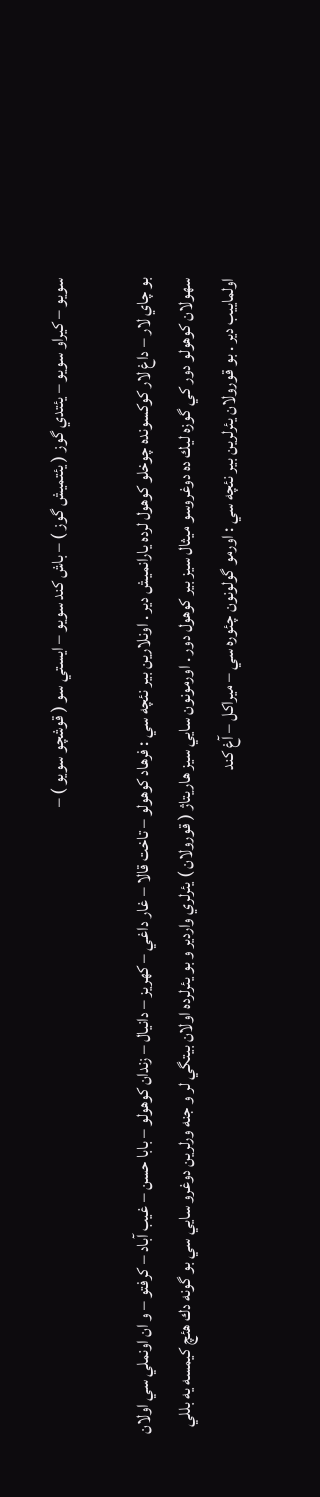سويو – كيراو سويو – يئتدي گوز ( يئتميش گوز ) – باش كند سويو – ايستي سو ( قوشچو سويو ) –

بو چاي لار – داغ لار كوكسونده چوخلو كوهول لرده يارانميش دير . اونلارين بير نئچه سي : فرهاد كوهولو – تاخت قالا – غار داغي – كهريز – دانيال – زندان كوهولو – بابا حسن – غيب آباد – كرفتو – و ان اونملي سي اولان سهولان كوهولو دور كي گوزه ليك ده دوغروسو ميثال سيز بير كوهول دور . اورمونون سايي سيز هاريتاژ ( قورولان ) يئرلري واردير و بو يئرلرده اولان بيتگي لر و جنه ورلرين دوغرو سايي سي بو گونه دك هئچ كيمسه يه بللي اولماييب دير . بو قورولان يئرلرين بير نئچه سي : اورمو گولونون چئوره سي – ميراكل – آغ كند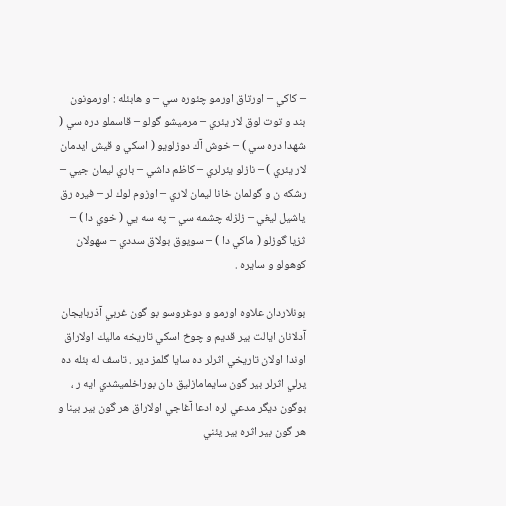– كاكي – اورتاق اورمو چئوره سي – و هابئله : اورمونون بند و توت لوق لار يئري – مرميشو گولو – قاسملو دره سي ( شهدا دره سي ) – خوش آك دوزلويو ( اسكي و قيش ايدمان لار يئري ) – نازلو يئرلري – كاظم داشي – باري ليمان جيي – رشكه ن و گولمان خانا ليمان لاري – اوزوم لوك لر – فيره رق ياشيل ليغي – زلزله چشمه سي – په سه يي ( خوي دا ) – ثزيا گوزلو ( ماكي دا ) – سويوق بولاق سددي – سهولان كوهولو و سايره .

بونلاردان علاوه اورمو و دوغروسو بو گون غربي آذربايجان آدلانان ايالت بير قديم و چوخ اسكي تاريخه ماليك اولاراق اوندا اولان تاريخي اثرلر ده سايا گلمز دير . تاسف له بئله ده يرلي اثرلر بير گون سايمامازليق دان بوراخلميشدي ايه ر ، بوگون ديگر مدعي لره ادعا آغاجي اولاراق هر گون بير بينا و هر گون بير اثره بير يئني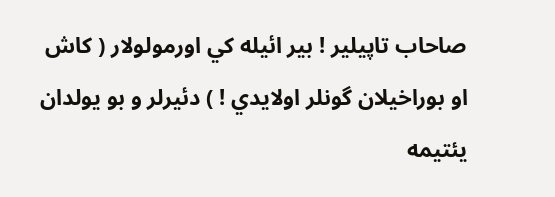صاحاب تاپيلير ! بير ائيله كي اورمولولار ( كاش او بوراخيلان گونلر اولايدي ! ) دئيرلر و بو يولدان يئتيمه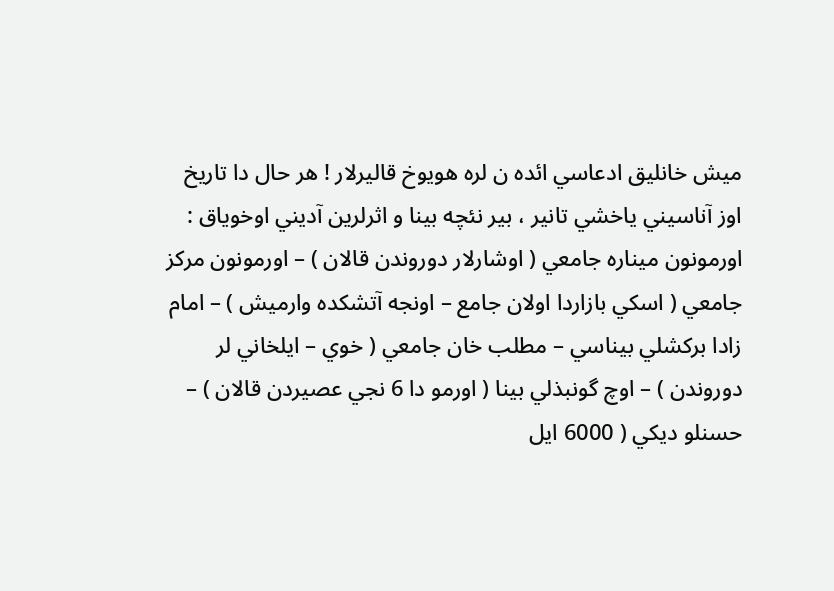ميش خانليق ادعاسي ائده ن لره هويوخ قاليرلار ! هر حال دا تاريخ اوز آناسيني ياخشي تانير ، بير نئچه بينا و اثرلرين آديني اوخوياق : اورمونون ميناره جامعي ( اوشارلار دوروندن قالان ) – اورمونون مركز جامعي ( اسكي بازاردا اولان جامع – اونجه آتشكده وارميش ) – امام زادا بركشلي بيناسي – مطلب خان جامعي ( خوي – ايلخاني لر دوروندن ) – اوچ گونبذلي بينا ( اورمو دا 6 نجي عصيردن قالان ) – حسنلو ديكي ( 6000 ايل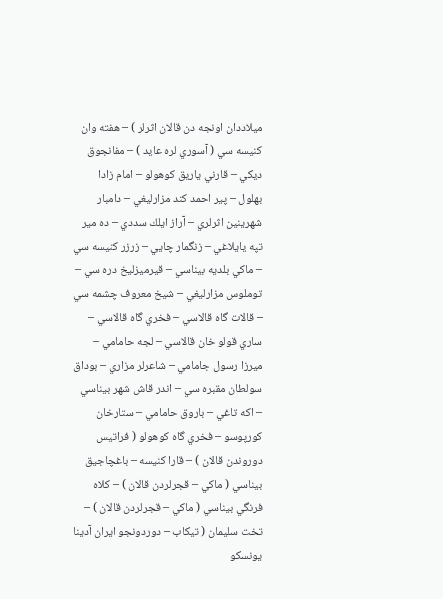ميلاددان اونجه دن قالان اثرلر ) – هفته وان كنيسه سي ( آسوري لره عايد ) – مفانجوق ديكي – قارني ياريق كوهولو – امام زادا بهلول – پير احمد كند مزارليغي – دامبار شهرينين اثرلري – آراز ايلك سددي – ده مير تپه يايلاغي – زنگمار چايي – زرزر كنيسه سي – ماكي بلديه بيناسي – قيرميزليخ دره سي – توملوس مزارليغي – شيخ معروف چشمه سي – قالات گاه قالاسي – فخري گاه قالاسي – ساري قولو خان قالاسي – لجه حامامي – ميرزا رسول جامامي – شاعرلر مزاري – بوداق سولطان مقبره سي – اندر قاش شهر بيناسي – اكه تاغي – باروق حامامي – ستارخان كورپوسو – فخري گاه كوهولو ( فراتيس دوروندن قالان ) – قارا كنيسه – باغچاجيق بيناسي ( ماكي – قجرلردن قالان ) – كلاه فرنگي بيناسي ( ماكي – قجرلردن قالان ) – تخت سليمان ( تيكاب – دوردونجو ايران آدينا يونسكو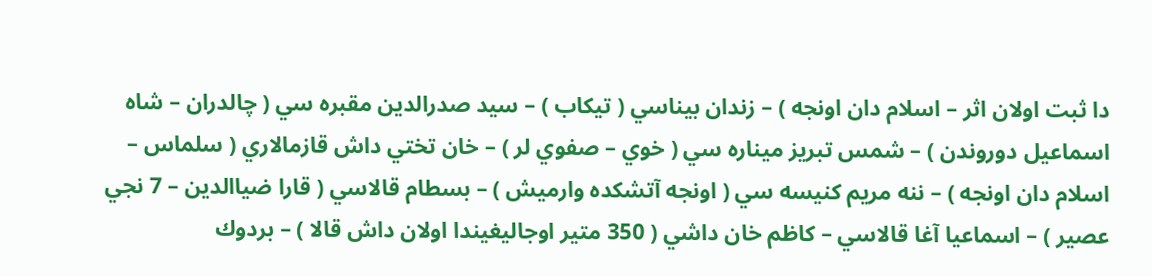دا ثبت اولان اثر – اسلام دان اونجه ) – زندان بيناسي ( تيكاب ) – سيد صدرالدين مقبره سي ( چالدران – شاه اسماعيل دوروندن ) – شمس تبريز ميناره سي ( خوي – صفوي لر ) – خان تختي داش قازمالاري ( سلماس – اسلام دان اونجه ) – ننه مريم كنيسه سي ( اونجه آتشكده وارميش ) – بسطام قالاسي ( قارا ضياالدين – 7 نجي عصير ) – اسماعيا آغا قالاسي – كاظم خان داشي ( 350 متير اوجاليغيندا اولان داش قالا ) – بردوك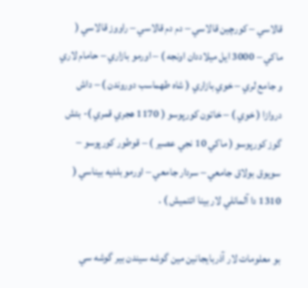قالاسي – كورچين قالاسي – دم دم قالاسي – راووز قالاسي ( ماكي – 3000 ايل ميلاددان اونجه ) – اورمو بازاري – حامام لاري و جامع لري – خوي بازاري ( شاه طهماسب دوروندن ) – داش دروازا ( خوي ) – خاتون كورپوسو ( 1170 هجري قمري )- بئش گوز كورپوسو ( ماكي 10 نجي عصير ) – قوطور كورپوسو – سويوق بولاق جامعي – سردار جامعي – اورمو بلديه بيناسي ( 1310 دا آلمانلي لار بينا ائتميش ) .

بو معلومات لار آذربايجانين مين گوشه سيندن بير گوشه سي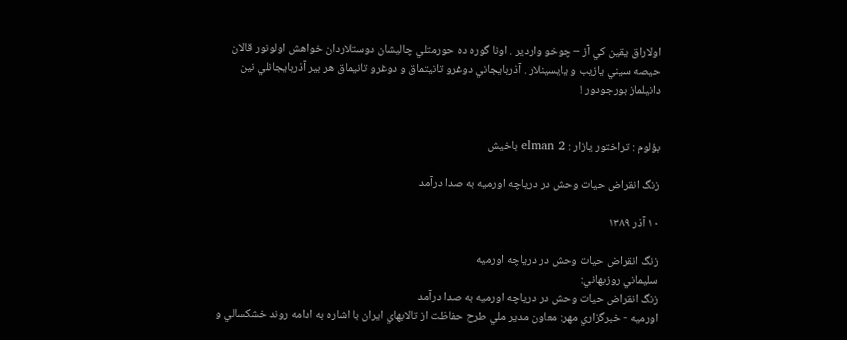اولاراق يقين كي آز – چوخو واردير . اونا گوره ده حورمتلي چاليشان دوستلاردان خواهش اولونور قالان حيصه سيني يازيب و يايسينلار . آذربايجاني دوغرو تانيتماق و دوغرو تانيماق هر بير آذربايجانلي نين دانيلماز بورجودور !


بؤلوم : تراختور یازار : elman 2 باخیش

زنگ انقراض حيات وحش در درياچه اورميه به صدا درآمد

۱۰ آذر ۱۳۸۹

زنگ انقراض حيات وحش در درياچه اورميه
سليماني روزبهاني:
زنگ انقراض حيات وحش در درياچه اورميه به صدا درآمد
اورميه - خبرگزاري مهر: معاون مدير ملي طرح حفاظت از تالابهاي ايران با اشاره به ادامه روند خشكسالي و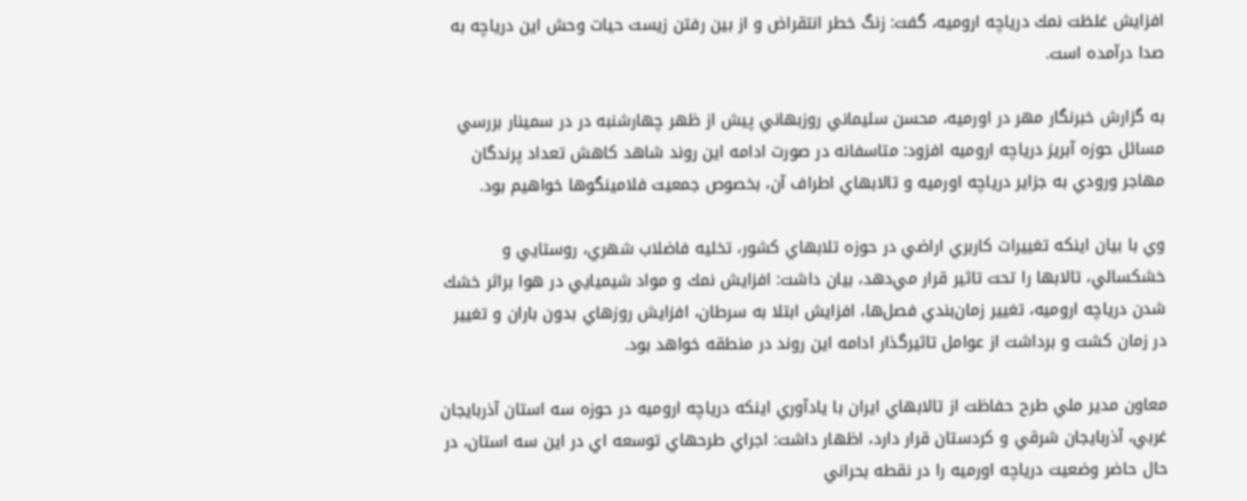افزايش غلظت نمك درياچه اروميه، گفت: زنگ خطر انتقراض و از بين رفتن زيست حيات وحش اين درياچه به صدا درآمده است.

به گزارش خبرنگار مهر در اورميه، محسن سليماني روزبهاني پيش از ظهر چهارشنبه در در سمينار بررسي مسائل حوزه آبريز درياچه اروميه افزود: متاسفانه در صورت ادامه اين روند شاهد كاهش تعداد پرندگان مهاجر ورودي به جزاير درياچه اورميه و تالابهاي اطراف آن، بخصوص جمعيت فلامينگوها خواهيم بود.

وي با بيان اينكه تغييرات كاربري اراضي در حوزه تلابهاي كشور، تخليه فاضلاب شهري، روستايي و خشكسالي، تالابها را تحت تاثير قرار مي‌دهد، بيان داشت: افزايش نمك و مواد شيميايي در هوا براثر خشك شدن درياچه اروميه، تغيير زمان‌بندي فصل‌ها، افزايش ابتلا به سرطان، افزايش روزهاي بدون باران و تغيير در زمان كشت و برداشت از عوامل تاثيرگذار ادامه اين روند در منطقه خواهد بود.

معاون مدير ملي طرح حفاظت از تالابهاي ايران با يادآوري اينكه درياچه اروميه در حوزه سه استان آذربايجان غربي، آذربايجان شرقي و كردستان قرار دارد، اظهار داشت: اجراي طرحهاي توسعه اي در اين سه استان، در حال حاضر وضعيت درياچه اورميه را در نقطه بحراني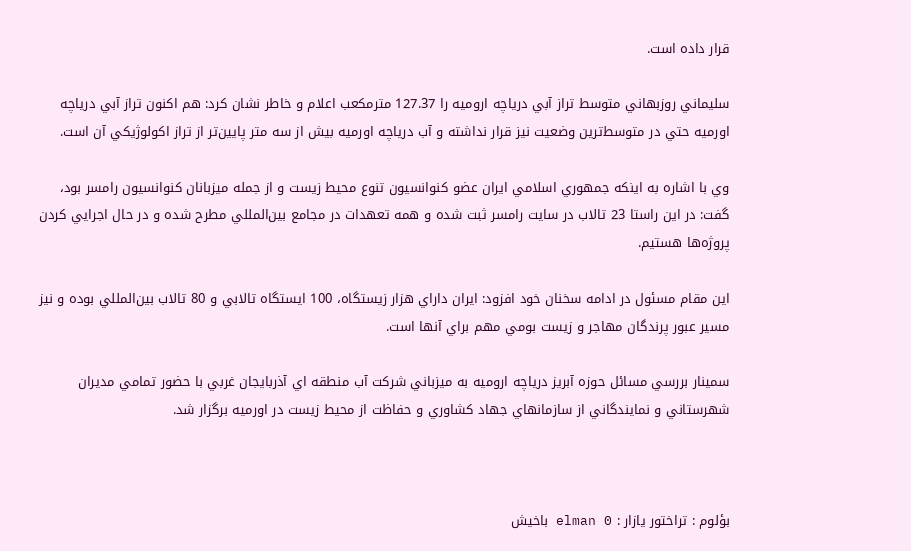قرار داده است.

سليماني روزبهاني متوسط تراز آبي درياچه اروميه را 127.37 مترمكعب اعلام و خاطر نشان كرد: هم اكنون تراز آبي درياچه اورميه حتي در متوسط‌‌‌ترين وضعيت نيز قرار نداشته و آب درياچه اورميه بيش از سه متر پايين‌تر از تراز اكولوژيكي آن است.

وي با اشاره به اينكه جمهوري اسلامي ايران عضو كنوانسيون تنوع محيط زيست و از جمله ميزبانان كنوانسيون رامسر بود، گفت: در اين راستا 23 تالاب در سايت رامسر ثبت شده و همه تعهدات در مجامع بين‌المللي مطرح شده و در حال اجرايي كردن پروژه‌ها هستيم.

اين مقام مسئول در ادامه سخنان خود افزود: ايران داراي هزار زيستگاه، 100 ايستگاه تالابي و 80 تالاب بين‌المللي بوده و نيز مسير عبور پرندگان مهاجر و زيست بومي مهم براي آنها است.

سمينار بررسي مسائل حوزه آبريز درياچه اروميه به ميزباني شركت آب منطقه اي آذربايجان غربي با حضور تمامي مديران شهرستاني و نمايندگاني از سازمانهاي جهاد كشاوري و حفاظت از محيط زيست در اورميه برگزار شد.



بؤلوم : تراختور یازار : elman 0 باخیش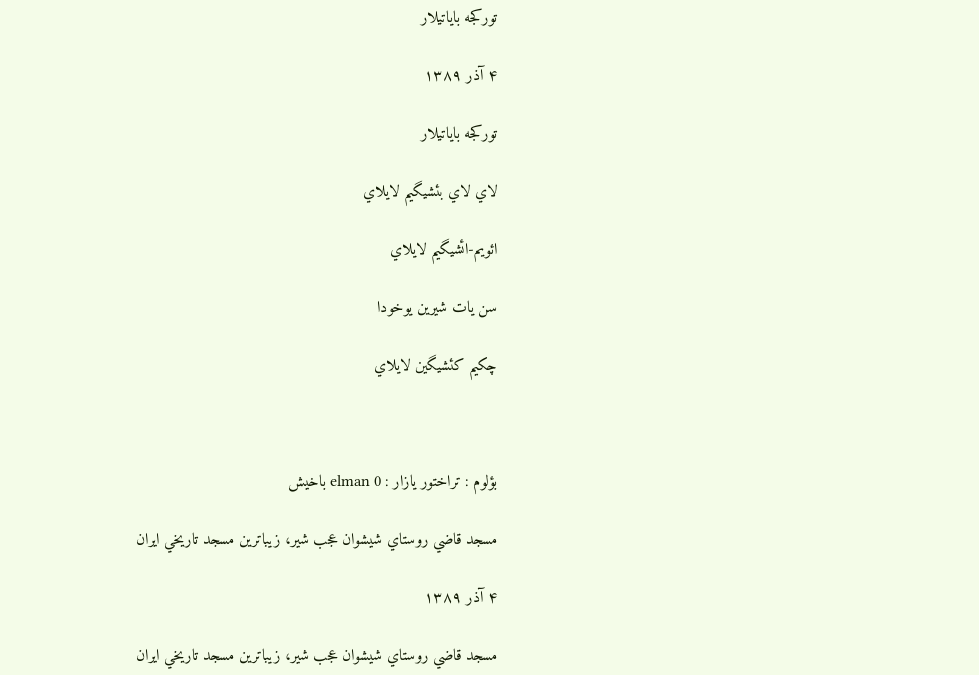توركجه باياتيلار

۴ آذر ۱۳۸۹

توركجه باياتيلار

لاي لاي بئشيگيم لايلاي

ائويم-ائشيگيم لايلاي

سن يات شيرين يوخودا

چكيم كئشيگين لايلاي



بؤلوم : تراختور یازار : elman 0 باخیش

مسجد قاضي روستاي شيشوان عجب شير، زيباترين مسجد تاريخي ايران

۴ آذر ۱۳۸۹

مسجد قاضي روستاي شيشوان عجب شير، زيباترين مسجد تاريخي ايران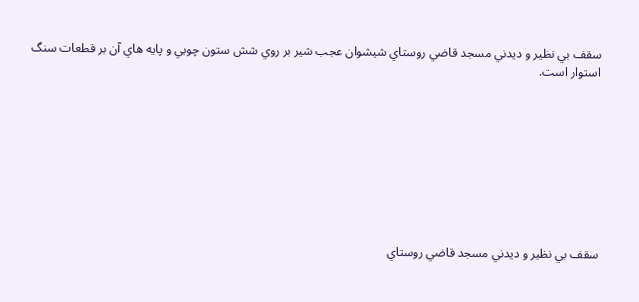سقف بي نظير و ديدني مسجد قاضي روستاي شيشوان عجب شير بر روي شش ستون چوبي و پايه هاي آن بر قطعات سنگ استوار است.









سقف بي نظير و ديدني مسجد قاضي روستاي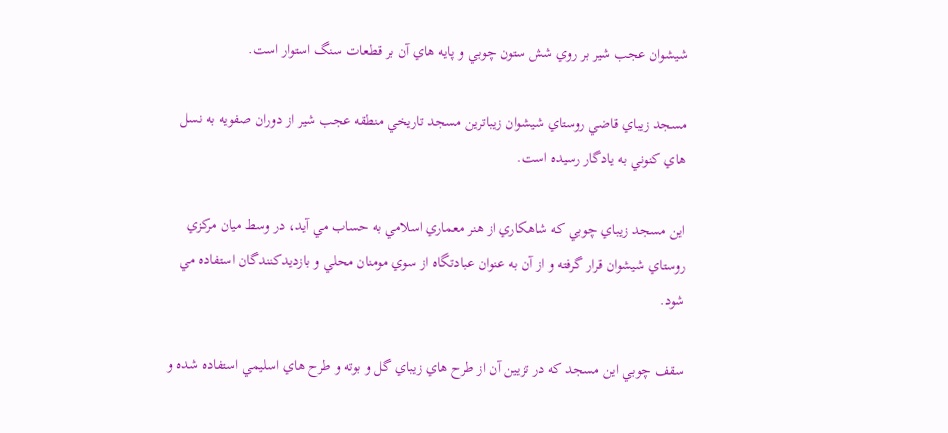شيشوان عجب شير بر روي شش ستون چوبي و پايه هاي آن بر قطعات سنگ استوار است.

مسجد زيباي قاضي روستاي شيشوان زيباترين مسجد تاريخي منطقه عجب شير از دوران صفويه به نسل هاي كنوني به يادگار رسيده است.

اين مسجد زيباي چوبي كه شاهكاري از هنر معماري اسلامي به حساب مي آيد، در وسط ميان مركزي روستاي شيشوان قرار گرفته و از آن به عنوان عبادتگاه از سوي مومنان محلي و بازديدكنندگان استفاده مي شود.

سقف چوبي اين مسجد كه در تزيين آن از طرح هاي زيباي گل و بوته و طرح هاي اسليمي استفاده شده و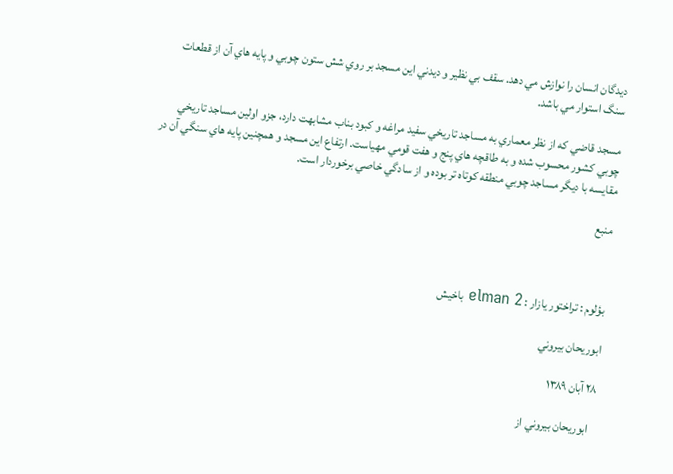ديدگان انسان را نوازش مي دهد. سقف بي نظير و ديدني اين مسجد بر روي شش ستون چوبي و پايه هاي آن از قطعات سنگ استوار مي باشد.

مسجد قاضي كه از نظر معماري به مساجد تاريخي سفيد مراغه و كبود بناب مشابهت دارد، جزو اولين مساجد تاريخي چوبي كشور محسوب شده و به طاقچه هاي پنج و هفت قومي مهياست. ارتفاع اين مسجد و همچنين پايه هاي سنگي آن در مقايسه با ديگر مساجد چوبي منطقه كوتاه تر بوده و از سادگي خاصي برخوردار است.

منبع



بؤلوم : تراختور یازار : elman 2 باخیش

ابوريحان بيروني

۲۸ آبان ۱۳۸۹

  ابوريحان بيروني از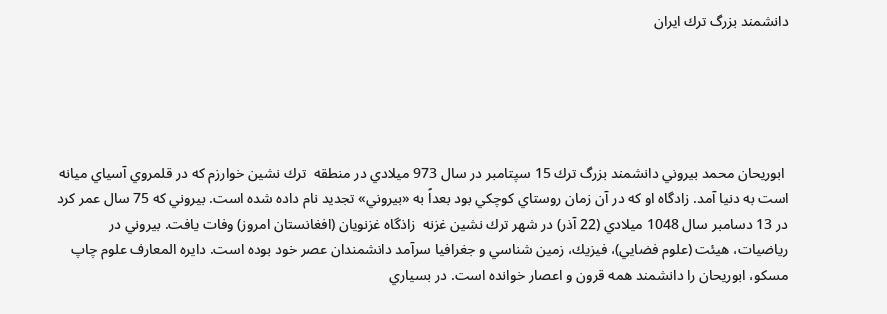دانشمند بزرگ ترك ايران





 ابوريحان محمد بيروني دانشمند بزرگ ترك 15 سپتامبر در سال 973 ميلادي در منطقه  ترك نشين خوارزم كه در قلمروي آسياي ميانه است به دنيا آمد. زادگاه او كه در آن زمان روستاي كوچكي بود بعداً به «بيروني» تجديد نام داده شده است. بيروني كه 75 سال عمر كرد در 13 دسامبر سال 1048 ميلادي (22 آذر) در شهر ترك نشين غزنه  زاذگاه غزنويان (افغانستان امروز) وفات يافت. بيروني در رياضيات، هيئت (علوم فضايي)، فيزيك، زمين شناسي و جغرافيا سرآمد دانشمندان عصر خود بوده است. دايره المعارف علوم چاپ مسكو، ابوريحان را دانشمند همه قرون و اعصار خوانده است. در بسياري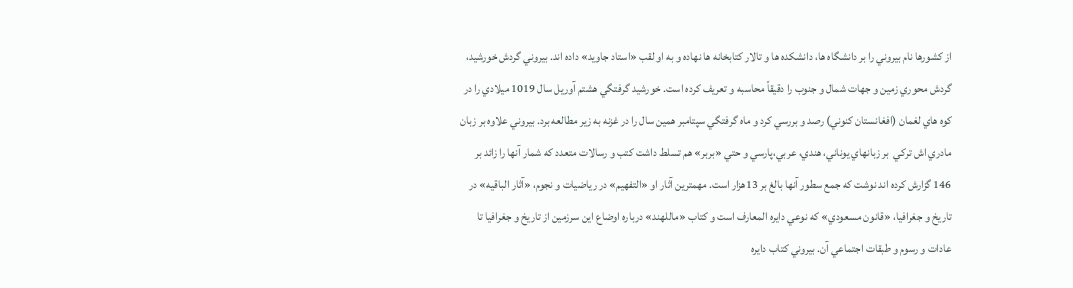از كشورها نام بيروني را بر دانشگاه ها، دانشكده ها و تالار كتابخانه ها نهاده و به او لقب «استاد جاويد» داده اند. بيروني گردش خورشيد، گردش محوري زمين و جهات شمال و جنوب را دقيقاً محاسبه و تعريف كرده است. خورشيد گرفتگي هشتم آوريل سال 1019 ميلادي را در كوه هاي لغمان (افغانستان كنوني) رصد و بررسي كرد و ماه گرفتگي سپتامبر همين سال را در غزنه به زير مطالعه برد. بيروني علاوه بر زبان  مادري اش تركي  بر زبانهاي يوناني، هندي، عربي،پارسي و حتي «بربر» هم تسلط داشت كتب و رسالات متعدد كه شمار آنها را زائد بر 146 گزارش كرده اند نوشت كه جمع سطور آنها بالغ بر 13هزار است. مهمترين آثار او «التفهيم» در رياضيات و نجوم، «آثار الباقيه» در تاريخ و جغرافيا، «قانون مسعودي» كه نوعي دايره المعارف است و كتاب «ماللهند» درباره اوضاع اين سرزمين از تاريخ و جغرافيا تا عادات و رسوم و طبقات اجتماعي آن. بيروني كتاب دايره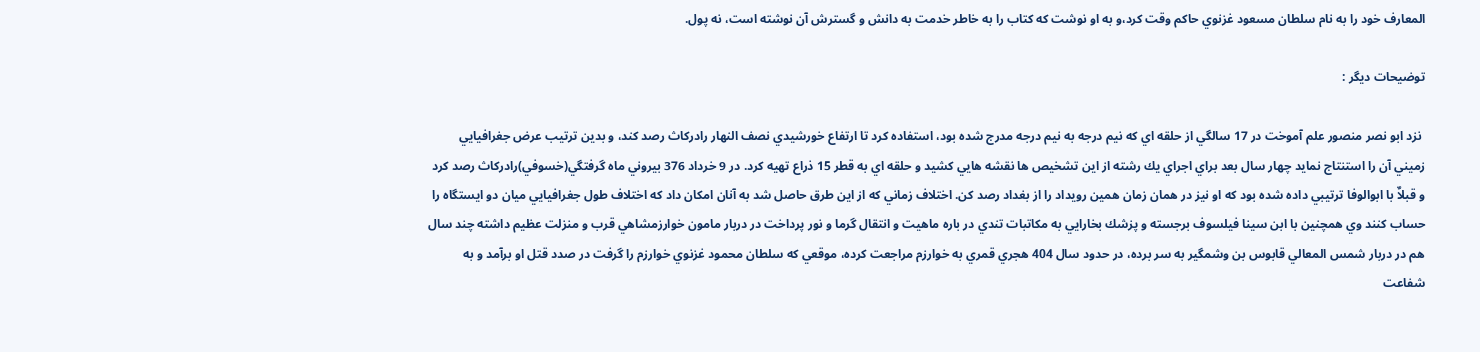المعارف خود را به نام سلطان مسعود غزنوي حاكم وقت كرد،و به او نوشت كه كتاب را به خاطر خدمت به دانش و گسترش آن نوشته است، نه پول.

توضيحات ديگر :

 نزد ابو نصر منصور علم آموخت در 17 سالگي از حلقه اي كه نيم درجه به نيم درجه مدرج شده بود، استفاده كرد تا ارتفاع خورشيدي نصف النهار رادركاث رصد كند، و بدين ترتيب عرض جغرافيايي زميني آن را استنتاج نمايد چهار سال بعد براي اجراي يك رشته از اين تشخيص ها نقشه هايي كشيد و حلقه اي به قطر 15 ذراع تهيه كرد. در 9 خرداد 376 بيروني ماه گرفتگي(خسوفي)رادركاث رصد كرد و قبلاٌ با ابوالوفا ترتيبي داده شده بود كه او نيز در همان زمان همين رويداد را از بغداد رصد كن. اختلاف زماني كه از اين طرق حاصل شد به آنان امكان داد كه اختلاف طول جغرافيايي ميان دو ايستگاه را حساب كنند وي همچنين با ابن سينا فيلسوف برجسته و پزشك بخارايي به مكاتبات تندي در باره ماهيت و انتقال گرما و نور پرداخت در دربار مامون خوارزمشاهي قرب و منزلت عظيم داشته چند سال هم در دربار شمس المعالي قابوس بن وشمگير به سر برده، در حدود سال 404 هجري قمري به خوارزم مراجعت كرده، موقعي كه سلطان محمود غزنوي خوارزم را گرفت در صدد قتل او برآمد و به شفاعت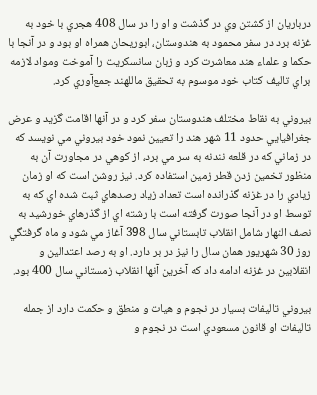درباريان از كشتن وي در گذشت و او را در سال 408 هجري با خود به غزنه برد در سفر محمود به هندوستان، ابوريحان همراه او بود و در آنجا با حكما و علماء هند معاشرت كرد و زبان سانسكريت را آموخت ومواد لازمه براي تاليف كتاب خود موسوم به تحقيق ماللهند جمع‌آوري كرد.

بيروني به نقاط مختلف هندوستان سفر كرد و در آنها اقامت گزيد و عرض جغرافيايي حدود 11 شهر هند را تعيين نمود خود بيروني مي نويسد كه در زماني كه در قلعه نندنه به سر مي برد، از كوهي در مجاورت آن به منظور تخمين زدن قطر زمين استفاده كرد. نيز روشن است كه او زمان زيادي را در غزنه گذرانده است تعداد زياد رصدهاي ثبت شده اي كه به توسط او در آنجا صورت گرفته است با رشته اي از گذرهاي خورشيد به نصف النهار شامل انقلاب تابستاني سال 398 آغاز مي شود و ماه گرفتگي روز 30 شهريور همان سال را نيز در بر دارد. او به رصد اعتدالين و انقلابين در غزنه ادامه داد كه آخرين آنها انقلاب زمستاني سال 400 بود.

بيروني تاليفات بسيار در نجوم و هيات و منطق و حكمت دارد از جمله تاليفات او قانون مسعودي است در نجوم و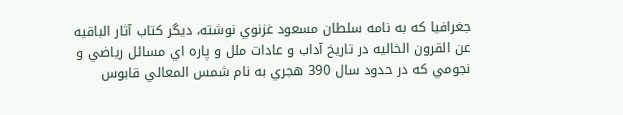جغرافيا كه به نامه سلطان مسعود غزنوي نوشته، ديگر كتاب آثار الباقيه عن القرون الخاليه در تاريخ آداب و عادات ملل و پاره اي مسائل رياضي و نجومي كه در حدود سال 390 هجري به نام شمس المعالي قابوس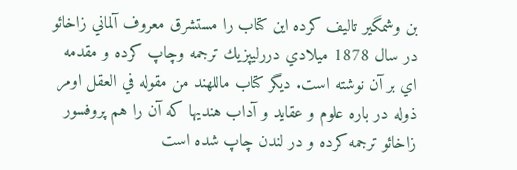بن وشمگير تاليف كرده اين كتاب را مستشرق معروف آلماني زاخائو در سال 1878 ميلادي دررليپزيك ترجمه وچاپ كرده و مقدمه اي بر آن نوشته است. ديگر كتاب ماللهند من مقوله في العقل اومر ذوله در باره علوم و عقايد و آداب هنديها كه آن را هم پروفسور زاخائو ترجمه كرده و در لندن چاپ شده است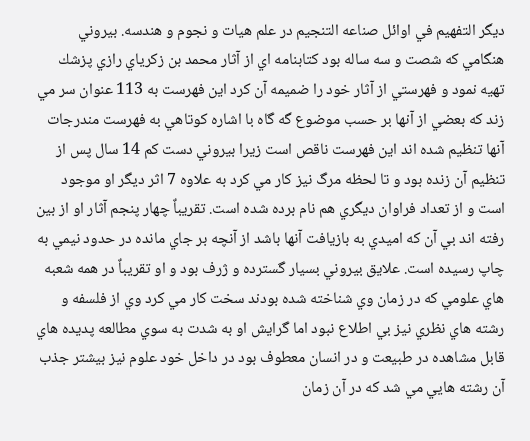ديگر التفهيم في اوائل صناعه التنجيم در علم هيات و نجوم و هندسه. بيروني هنگامي كه شصت و سه ساله بود كتابنامه اي از آثار محمد بن زكرياي رازي پزشك تهيه نمود و فهرستي از آثار خود را ضميمه آن كرد اين فهرست به 113 عنوان سر مي زند كه بعضي از آنها بر حسب موضوع گه گاه با اشاره كوتاهي به فهرست مندرجات آنها تنظيم شده اند اين فهرست ناقص است زيرا بيروني دست كم 14 سال پس از تنظيم آن زنده بود و تا لحظه مرگ نيز كار مي كرد به علاوه 7 اثر ديگر او موجود است و از تعداد فراوان ديگري هم نام برده شده است. تقريباٌ‌ چهار پنجم آثار او از بين رفته اند بي آن كه اميدي به بازيافت آنها باشد از آنچه بر جاي مانده در حدود نيمي به چاپ رسيده است. علايق بيروني بسيار گسترده و ژرف بود و او تقريباٌ‌ در همه شعبه هاي علومي كه در زمان وي شناخته شده بودند سخت كار مي كرد وي از فلسفه و رشته هاي نظري نيز بي اطلاع نبود اما گرايش او به شدت به سوي مطالعه پديده هاي قابل مشاهده در طبيعت و در انسان معطوف بود در داخل خود علوم نيز بيشتر جذب آن رشته هايي مي شد كه در آن زمان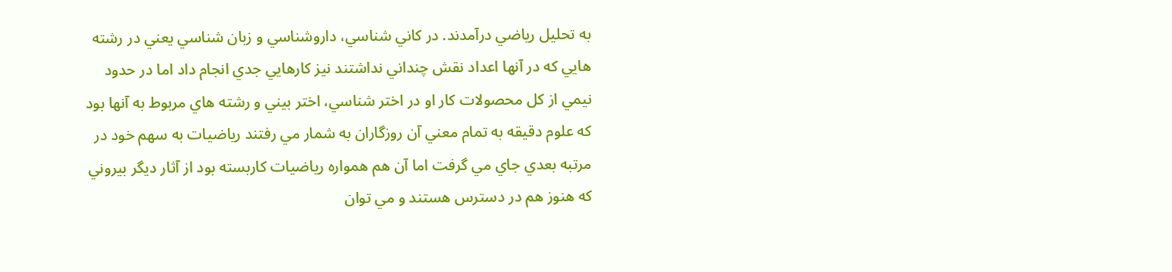به تحليل رياضي درآمدند. در كاني شناسي، داروشناسي و زبان شناسي يعني در رشته هايي كه در آنها اعداد نقش چنداني نداشتند نيز كارهايي جدي انجام داد اما در حدود نيمي از كل محصولات كار او در اختر شناسي، اختر بيني و رشته هاي مربوط به آنها بود كه علوم دقيقه به تمام معني آن روزگاران به شمار مي رفتند رياضيات به سهم خود در مرتبه بعدي جاي مي گرفت اما آن هم همواره رياضيات كاربسته بود از آثار ديگر بيروني كه هنوز هم در دسترس هستند و مي توان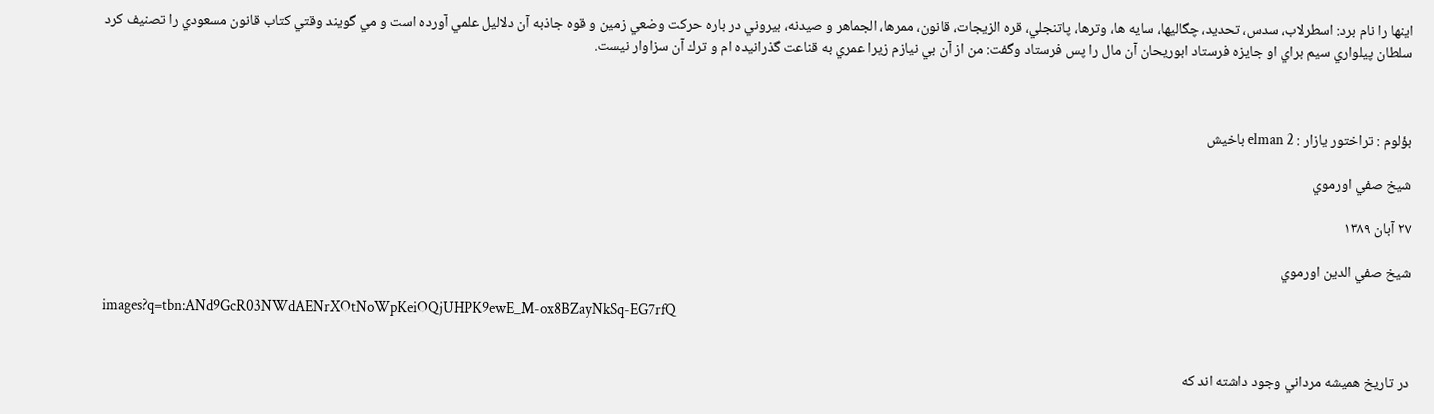اينها را نام برد: اسطرلاب، سدس، تحديد، چگاليها، سايه ها، وترها، پاتنجلي، قره الزيجات، قانون، ممرها، الجماهر و صيدنه، بيروني در باره حركت وضعي زمين و قوه جاذبه آن دلاليل علمي آورده است و مي گويند وقتي كتاب قانون مسعودي را تصنيف كرد سلطان پيلواري سيم براي او جايزه فرستاد ابوريحان آن مال را پس فرستاد وگفت: من از آن بي نيازم زيرا عمري به قناعت گذرانيده ام و ترك آن سزاوار نيست.



بؤلوم : تراختور یازار : elman 2 باخیش

شيخ صفي اورموي

۲۷ آبان ۱۳۸۹

شيخ صفي الدين اورموي

images?q=tbn:ANd9GcR03NWdAENrXOtNoWpKeiOQjUHPK9ewE_M-ox8BZayNkSq-EG7rfQ


در تاريخ هميشه مرداني وجود داشته اند كه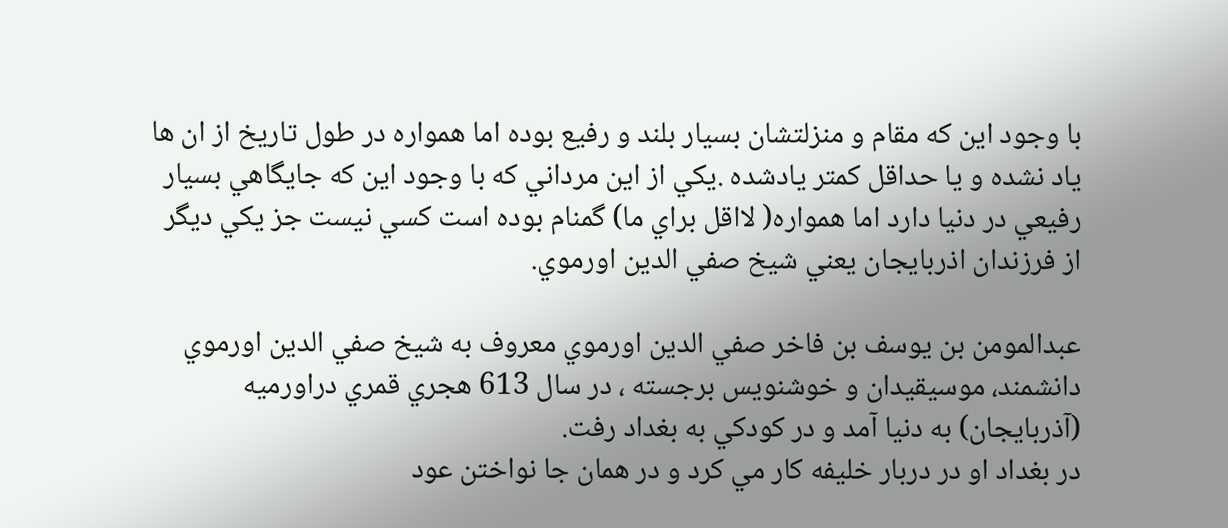با وجود اين كه مقام و منزلتشان بسيار بلند و رفيع بوده اما همواره در طول تاريخ از ان ها ياد نشده و يا حداقل كمتر يادشده .يكي از اين مرداني كه با وجود اين كه جايگاهي بسيار رفيعي در دنيا دارد اما همواره( لااقل براي ما) گمنام بوده است كسي نيست جز يكي ديگر از فرزندان اذربايجان يعني شيخ صفي الدين اورموي.

عبدالمومن بن يوسف بن فاخر صفي الدين اورموي معروف به شيخ صفي الدين اورموي دانشمند، موسيقيدان و خوشنويس برجسته ، در سال 613 هجري قمري دراورميه (آذربايجان) به دنيا آمد و در كودكي به بغداد رفت.
در بغداد او در دربار خليفه كار مي كرد و در همان جا نواختن عود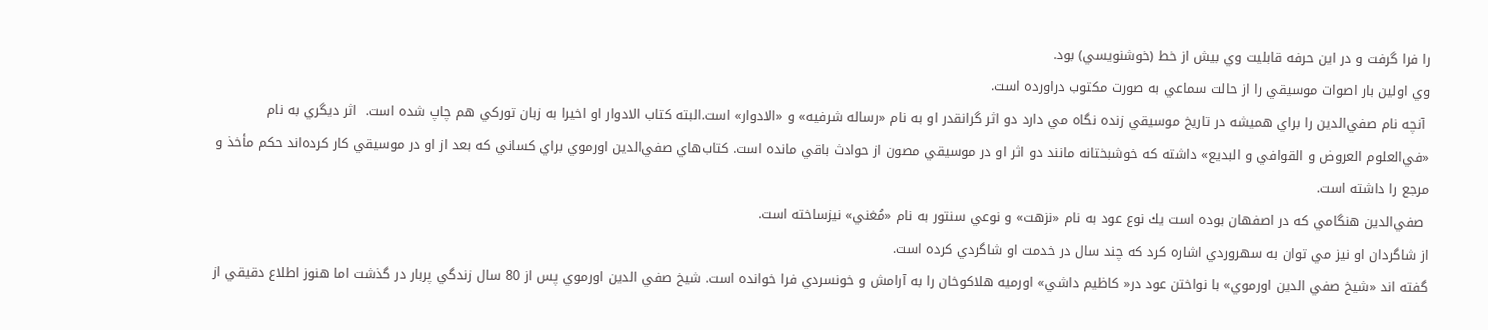را فرا گرفت و در اين حرفه قابليت وي بيش از خط (خوشنويسي) بود.
وي اولين بار اصوات موسيقي را از حالت سماعي به صورت مكتوب دراورده است.
 آنچه نام صفي‌الدين را براي هميشه در تاريخ موسيقي زنده نگاه مي ‌دارد دو اثر گرانقدر او به نام «رساله شرفيه» و «الادوار» است.البته كتاب الادوار او اخيرا به زبان توركي هم چاپ شده است.  اثر ديگري به نام «في‌العلوم العروض و القوافي و البديع» داشته كه خوشبختانه مانند دو اثر او در موسيقي مصون از حوادث باقي مانده است. كتاب‌هاي صفي‌الدين اورموي براي كساني كه بعد از او در موسيقي كار كرده‌اند حكم مأخذ و مرجع را داشته است.
 صفي‌الدين هنگامي كه در اصفهان بوده است يك نوع عود به نام «نزهت» و نوعي سنتور به نام «مُغني» نيزساخته است.
از شاگردان او نيز مي توان به سهروردي اشاره كرد كه چند سال در خدمت او شاگردي كرده است.
گفته اند «شيخ صفي الدين اورموي» با نواختن عود در« كاظيم داشي» اورميه هلاكوخان را به آرامش و خونسردي فرا خوانده است. شيخ صفي الدين اورموي پس از 80 سال زندگي پربار در گذشت اما هنوز اطلاع دقيقي از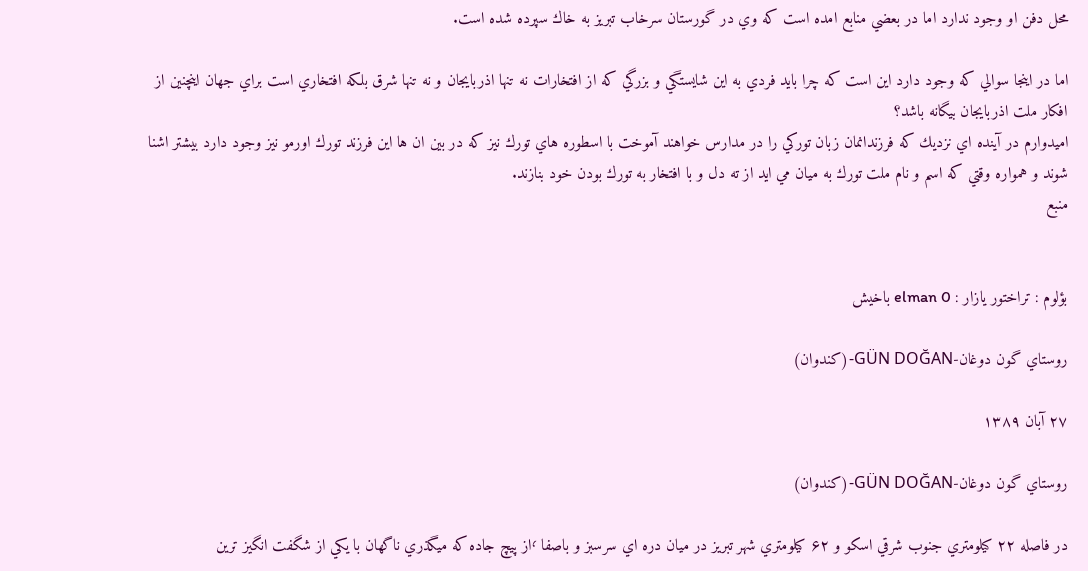محل دفن او وجود ندارد اما در بعضي منابع امده است كه وي در گورستان سرخاب تبريز به خاك سپرده شده است.

اما در اينجا سوالي كه وجود دارد اين است كه چرا بايد فردي به اين شايستگي و بزرگي كه از افتخارات نه تنها اذربايجان و نه تنها شرق بلكه افتخاري است براي جهان اينچنين از افكار ملت اذربايجان بيگانه باشد؟
اميدوارم در آينده اي نزديك كه فرزندانمان زبان توركي را در مدارس خواهند آموخت با اسطوره هاي تورك نيز كه در بين ان ها اين فرزند تورك اورمو نيز وجود دارد بيشتر اشنا شوند و همواره وقتي كه اسم و نام ملت تورك به ميان مي ايد از ته دل و با افتخار به تورك بودن خود بنازند.
منبع


بؤلوم : تراختور یازار : elman 0 باخیش

روستاي گون دوغان-GÜN DOĞAN-(كندوان)

۲۷ آبان ۱۳۸۹

روستاي گون دوغان-GÜN DOĞAN-(كندوان)

در فاصله ۲۲ كيلومتري جنوب شرقي اسكو و ۶۲ كيلومتري شهر تبريز در ميان دره اي سرسبز و باصفا ٬از پيچ جاده كه ميگذري ناگهان با يكي از شگفت انگيز ترين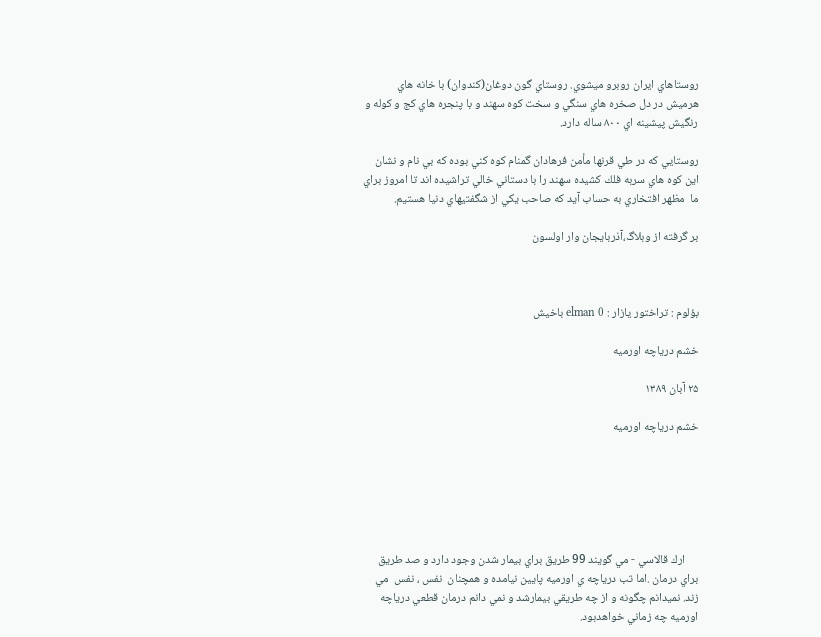روستاهاي ايران روبرو ميشوي. روستاي گون دوغان(كندوان) با خانه هاي هرميش در دل صخره هاي سنگي و سخت كوه سهند و با پنجره هاي كج و كوله و رنگيش پيشينه اي ۸۰۰ ساله دارد.

روستايي كه در طي قرنها مأمن فرهادان گمنام كوه كني بوده كه بي نام و نشان اين كوه هاي سربه فلك كشيده سهند را با دستاني خالي تراشيده اند تا امروز براي ما  مظهر افتخاري به حساب آيد كه صاحب يكي از شگفتيهاي دنيا هستيم.

بر گرفته از وبلاگ،آذربايجان وار اولسون



بؤلوم : تراختور یازار : elman 0 باخیش

خشم درياچه اورميه

۲۵ آبان ۱۳۸۹

خشم درياچه اورميه






     ارك قالاسي - مي گويند 99 طريق براي بيمار شدن وجود دارد و صد طريق براي درمان .اما تب درياچه ي اورميه پايين نيامده و همچنان  نفس ، نفس  مي زند. نميدانم چگونه و از چه طريقي بيمارشد و نمي دانم درمان قطعي درياچه اورميه چه زماني خواهدبود.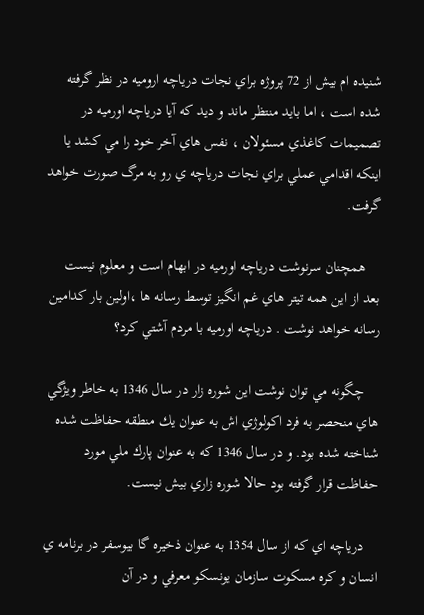شنيده ام بيش از 72 پروژه براي نجات درياچه اروميه در نظر گرفته شده است ، اما بايد منتظر ماند و ديد كه آيا درياچه اورميه در تصميمات كاغذي مسئولان ، نفس هاي آخر خود را مي كشد يا اينكه اقدامي عملي براي نجات درياچه ي رو به مرگ صورت خواهد گرفت.

    همچنان سرنوشت درياچه اورميه در ابهام است و معلوم نيست بعد از اين همه تيتر هاي غم انگيز توسط رسانه ها ،اولين بار كدامين رسانه خواهد نوشت . درياچه اورميه با مردم آشتي كرد؟

    چگونه مي توان نوشت اين شوره زار در سال 1346 به خاطر ويژگي هاي منحصر به فرد اكولوژي اش به عنوان يك منطقه حفاظت شده شناخته شده بود. و در سال 1346 كه به عنوان پارك ملي مورد حفاظت قرار گرفته بود حالا شوره زاري بيش نيست.

    درياچه اي كه از سال 1354 به عنوان ذخيره گا بيوسفر در برنامه ي انسان و كره مسكوت سازمان يونسكو معرفي و در آن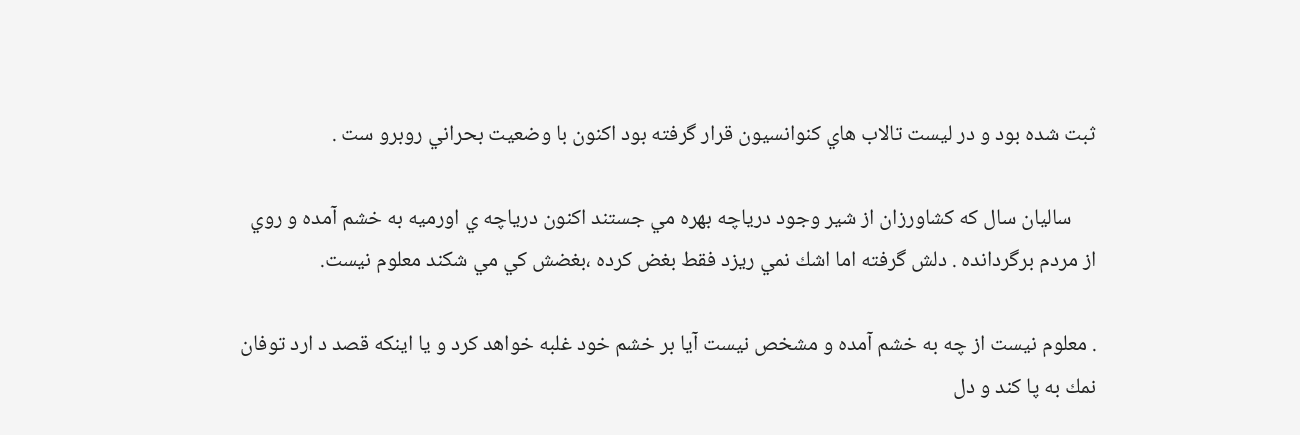ثبت شده بود و در ليست تالاب هاي كنوانسيون قرار گرفته بود اكنون با وضعيت بحراني روبرو ست .

     ساليان سال كه كشاورزان از شير وجود درياچه بهره مي جستند اكنون درياچه ي اورميه به خشم آمده و روي از مردم برگردانده . دلش گرفته اما اشك نمي ريزد فقط بغض كرده ،بغضش كي مي شكند معلوم نيست.

. معلوم نيست از چه به خشم آمده و مشخص نيست آيا بر خشم خود غلبه خواهد كرد و يا اينكه قصد د ارد توفان نمك به پا كند و دل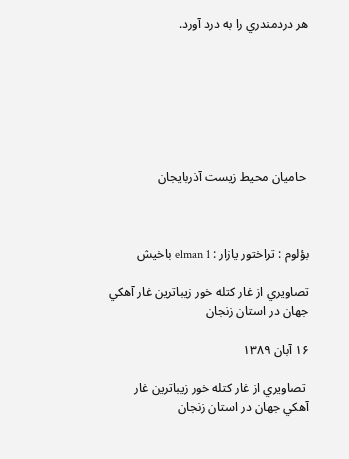هر دردمندري را به درد آورد.







 حاميان محيط زيست آذربايجان



بؤلوم : تراختور یازار : elman 1 باخیش

تصاويري از غار كتله خور زيباترين غار آهكي جهان در استان زنجان

۱۶ آبان ۱۳۸۹

 تصاويري از غار كتله خور زيباترين غار آهكي جهان در استان زنجان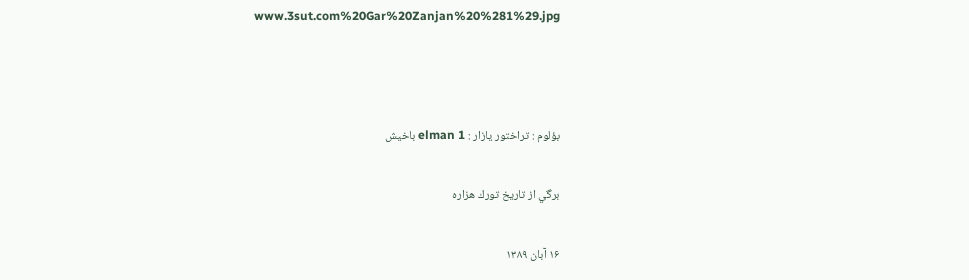www.3sut.com%20Gar%20Zanjan%20%281%29.jpg



بؤلوم : تراختور یازار : elman 1 باخیش

برگي از تاريخ تورك هزاره

۱۶ آبان ۱۳۸۹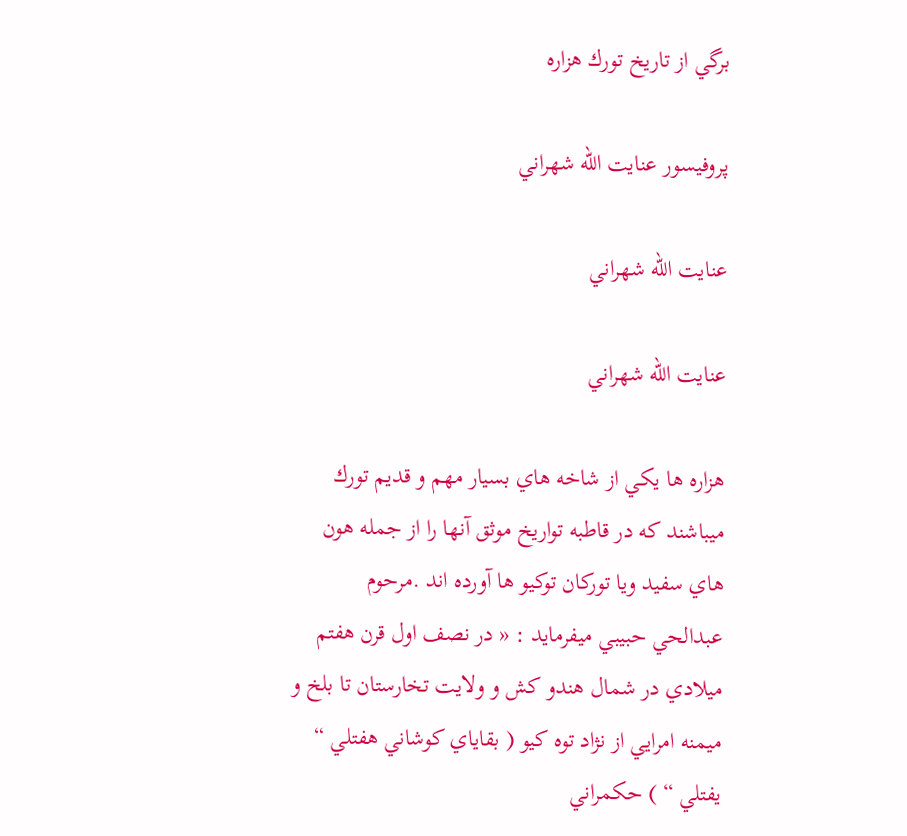برگي از تاريخ تورك هزاره

پروفيسور عنايت الله شهراني

عنايت الله شهراني

عنايت الله شهراني

هزاره ها يكي از شاخه هاي بسيار مهم و قديم تورك ميباشند كه در قاطبه تواريخ موثق آنها را از جمله هون هاي سفيد ويا توركان توكيو ها آورده اند .مرحوم عبدالحي حبيبي ميفرمايد : « در نصف اول قرن هفتم ميلادي در شمال هندو كش و ولايت تخارستان تا بلخ و ميمنه امرايي از نژاد توه كيو ( بقاياي كوشاني هفتلي “ يفتلي “ ) حكمراني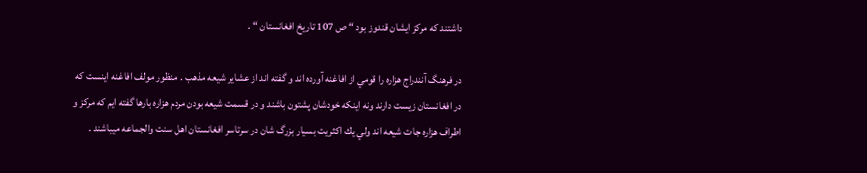داشتند كه مركز ايشان قندوز بود “ ص 107 تاريخ افغانستان “ .

در فرهنگ آنندراج هزاره را قومي از افاغنه آورده اند و گفته اند از عشاير شيعه مذهب . منظور مولف افاغنه اينست كه در افغانستان زيست دارند ونه اينكه خودشان پشتون باشند و در قسمت شيعه بودن مردم هزاره بارها گفته ايم كه مركز و اطراف هزاره جات شيعه اند ولي يك اكثريت بسيار بزرگ شان در سرتاسر افغانستان اهل سنت والجماعه ميباشند .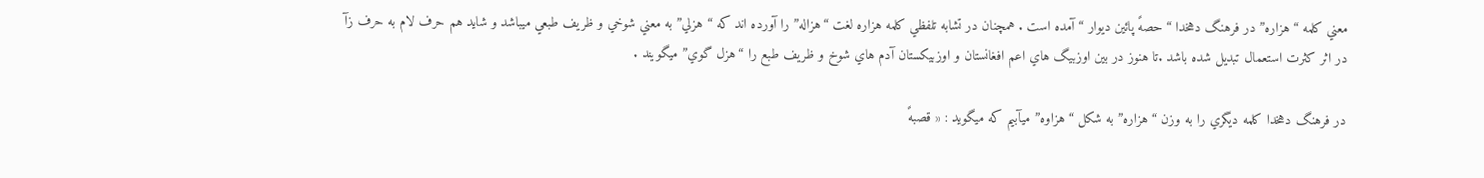معني كلمه “هزاره” در فرهنگ دهخدا “ حصهً پائين ديوار “ آمده است . همچنان در تشابه تلفظي كلمه هزاره لغت “هزاله” را آورده اند كه “ هزلي” به معني شوخي و ظريف طبعي ميباشد و شايد هم حرف لام به حرف زآ در اثر كثرت استعمال تبديل شده باشد .تا هنوز در بين اوزبيگ هاي اعم افغانستان و اوزبيكستان آدم هاي شوخ و ظريف طبع را “هزل گوي” ميگويند .

در فرهنگ دهخدا كلمه ديگري را به وزن “هزاره” به شكل “هزاوه” ميآبيم كه ميگويد : « قصبهً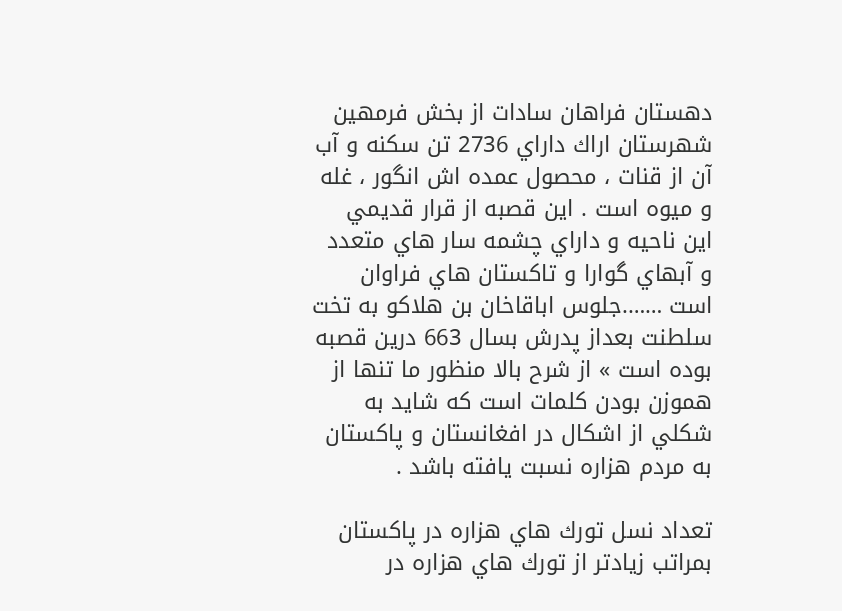دهستان فراهان سادات از بخش فرمهين شهرستان اراك داراي 2736 تن سكنه و آب آن از قنات ، محصول عمده اش انگور ، غله و ميوه است . اين قصبه از قرار قديمي اين ناحيه و داراي چشمه سار هاي متعدد و آبهاي گوارا و تاكستان هاي فراوان است …….جلوس اباقاخان بن هلاكو به تخت سلطنت بعداز پدرش بسال 663 درين قصبه بوده است » از شرح بالا منظور ما تنها از هموزن بودن كلمات است كه شايد به شكلي از اشكال در افغانستان و پاكستان به مردم هزاره نسبت يافته باشد .

تعداد نسل تورك هاي هزاره در پاكستان بمراتب زيادتر از تورك هاي هزاره در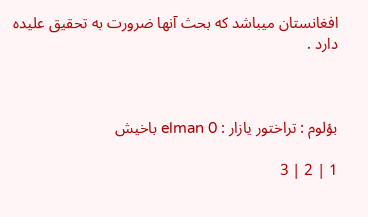افغانستان ميباشد كه بحث آنها ضرورت به تحقيق عليده دارد .



بؤلوم : تراختور یازار : elman 0 باخیش

1 | 2 | 3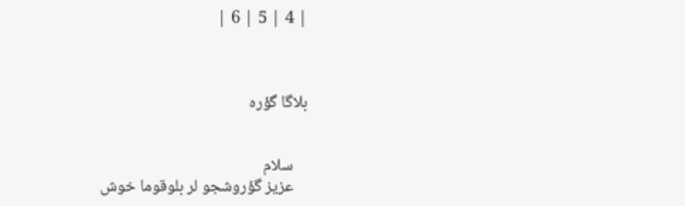| 4 | 5 | 6 |



بلاگا گؤره


    سلام
    عزيز گؤروشجو لر بلوقوما خوش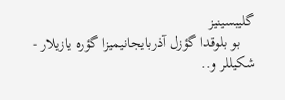گليبسينيز
    بو بلوقدا گؤزل آذربايجانيميزا گؤره يازيلار - شكيللر و..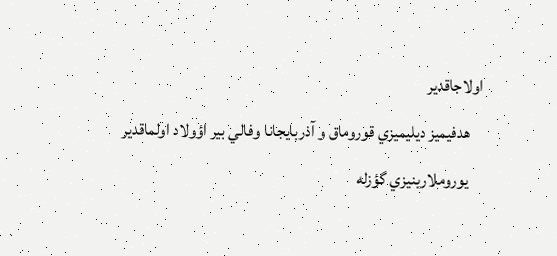اولاجاقدير
    هدفيميز ديليميزي قوروماق و آذربايجانا وفالي بير اؤولاد اولماقدير
    يوروملارينيزي گؤزله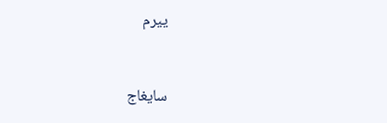ييرم


سایغاج